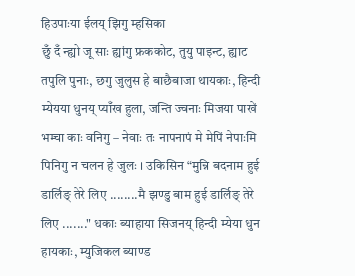हिउपाःया ईलय् झिगु म्हसिका
छुँ दँ न्ह्यो जू साः ह्यांगु फ्रककोट, तुयु पाइन्ट, ह्याट तपुलि पुनाः, छगु जुलुस हे बाछैबाजा थायकाः, हिन्दी म्येयया धुनय् प्याँख हुला, जन्ति ज्वनाः मिजया पाखें भम्चा काः वनिगु – नेवाः तः नापनापं मे मेपिं नेपाःमि पिनिगु न चलन हे जुलः । उकिसिन “मुन्नि बदनाम हुई डार्लिङ् तेरे लिए ........मै झण्डु बाम हुई डार्लिङ् तेरे लिए ......." धकाः ब्याहाया सिजनय् हिन्दी म्येया धुन हायकाः, म्युजिकल ब्याण्ड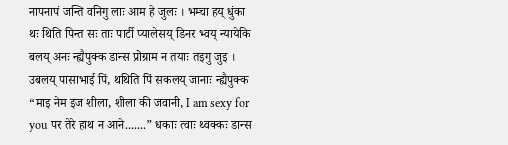नापनापं जन्ति वनिगु लाः आम हे जुलः । भम्चा हय् धुंका थः थिति पिन्त सः ताः पार्टी प्यालेसय् डिनर भ्वय् न्यायेकि बलय् अनः न्ह्यैपुक्क डान्स प्रोग्राम न तयाः तइगु जुइ । उबलय् पासाभाई पिं, थथिति पिं सकलय् जानाः न्ह्यैपुक्क “माइ नेम इज शीला, शीला की जवानी, I am sexy for you पर तेरे हाथ न आने.......” धकाः त्वाः थ्वक्कः डान्स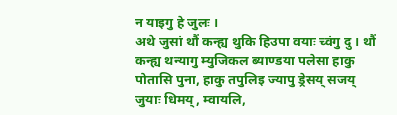न याइगु हे जुलः ।
अथे जुसां थौं कन्ह्य थुकि हिउपा वयाः च्वंगु दु । थौं कन्ह्य थन्यागु म्युजिकल ब्याण्डया पलेसा हाकु पोतासि पुना, हाकु तपुलिइ ज्यापु ड्रेसय् सजय् जुयाः धिमय्, म्वायलि,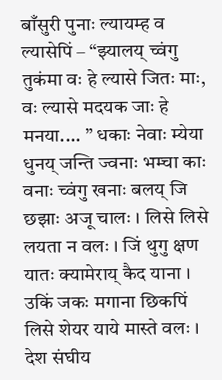बाँसुरी पुनाः ल्यायम्ह व ल्यासेपिं – “झ्यालय् च्वंगु तुकंमा वः हे ल्यासे जितः माः, वः ल्यासे मदयक जाः हे मनया.... ” धकाः नेवाः म्येया धुनय् जन्ति ज्वनाः भम्चा काः वनाः च्वंगु खनाः बलय् जि छझाः अजू चालः । लिसे लिसे लयता न वलः । जिं थुगु क्षण यातः क्यामेराय् कैद याना । उकिं जकः मगाना छिकपिं लिसे शेयर याये मास्ते वलः ।
देश संघीय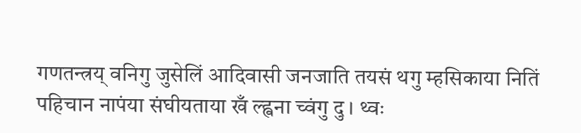गणतन्त्रय् वनिगु जुसेलिं आदिवासी जनजाति तयसं थगु म्हसिकाया नितिं पहिचान नापंया संघीयताया खँ ल्ह्वना च्वंगु दु । थ्वः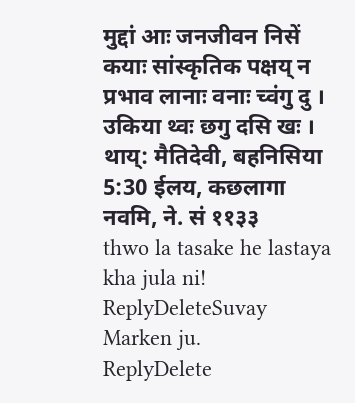मुद्दां आः जनजीवन निसें कयाः सांस्कृतिक पक्षय् न प्रभाव लानाः वनाः च्वंगु दु । उकिया थ्वः छगु दसि खः ।
थाय्: मैतिदेवी, बहनिसिया 5:30 ईलय, कछलागा नवमि, ने. सं ११३३
thwo la tasake he lastaya kha jula ni!
ReplyDeleteSuvay Marken ju.
ReplyDelete